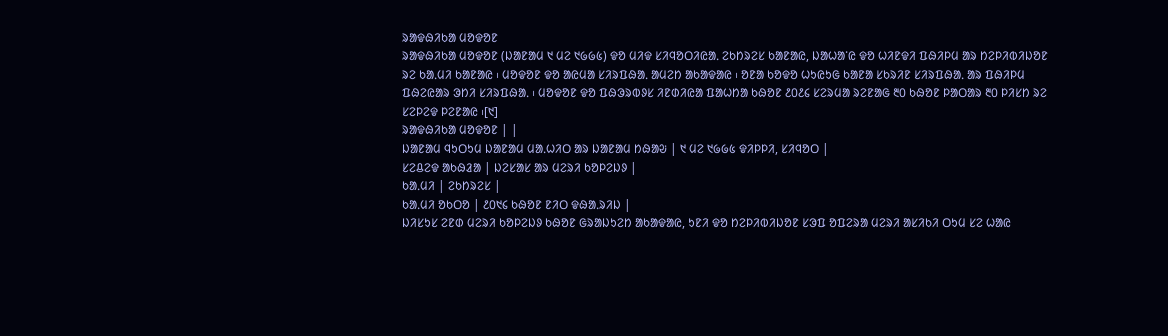ᱨᱟᱫᱷᱤᱠᱟ ᱢᱚᱫᱚᱱ
ᱨᱟᱫᱷᱤᱠᱟ ᱢᱚᱫᱚᱱ (ᱡᱟᱱᱟᱢ ᱑ ᱢᱮ ᱑᱙᱙᱕) ᱫᱚ ᱢᱤᱫ ᱥᱤᱧᱚᱛᱤᱭᱟᱹ ᱮᱠᱴᱨᱮᱥ ᱠᱟᱱᱟᱭ, ᱡᱟᱦᱟᱸᱭ ᱫᱚ ᱦᱤᱱᱫᱤ ᱯᱷᱤᱞᱢ ᱟᱨ ᱴᱮᱞᱤᱵᱤᱡᱚᱱ ᱨᱮ ᱠᱟᱹᱢᱤ ᱠᱟᱱᱟᱭ ᱾ ᱢᱚᱫᱚᱱ ᱫᱚ ᱟᱭᱢᱟ ᱥᱤᱨᱯᱷᱟᱹ ᱟᱢᱮᱴ ᱟᱠᱟᱫᱟᱭ ᱾ ᱚᱱᱟ ᱠᱚᱫᱚ ᱦᱩᱭᱩᱜ ᱠᱟᱱᱟ ᱥᱠᱨᱤᱱ ᱥᱤᱨᱯᱷᱟᱹ ᱟᱨ ᱯᱷᱤᱞᱢ ᱯᱷᱮᱭᱟᱨ ᱳᱴᱤ ᱥᱤᱨᱯᱷᱟᱹ ᱾ ᱢᱚᱫᱚᱱ ᱫᱚ ᱯᱷᱳᱨᱵᱽᱥ ᱤᱱᱰᱤᱭᱟ ᱯᱟᱦᱴᱟ ᱠᱷᱚᱱ ᱒᱐᱒᱔ ᱥᱮᱨᱢᱟ ᱨᱮᱱᱟᱜ ᱓᱐ ᱠᱷᱚᱱ ᱞᱟᱛᱟᱨ ᱓᱐ ᱞᱤᱥᱴ ᱨᱮ ᱥᱮᱞᱮᱫ ᱞᱮᱱᱟᱭ ᱾[᱑]
ᱨᱟᱫᱷᱤᱠᱟ ᱢᱚᱫᱚᱱ | |
ᱡᱟᱱᱟᱢ ᱧᱩᱛᱩᱢ ᱡᱟᱱᱟᱢ ᱢᱟᱹᱦᱤᱛ ᱟᱨ ᱡᱟᱱᱟᱢ ᱴᱷᱟᱶ | ᱑ ᱢᱮ ᱑᱙᱙᱕ ᱫᱤᱞᱞᱤ, ᱥᱤᱧᱚᱛ |
ᱥᱮᱪᱮᱫ ᱟᱠᱷᱲᱟ | ᱡᱮᱥᱟᱥ ᱟᱨ ᱢᱮᱨᱤ ᱠᱚᱞᱮᱡᱽ |
ᱠᱟᱹᱢᱤ | ᱮᱠᱴᱨᱮᱥ |
ᱠᱟᱹᱢᱤ ᱚᱠᱛᱚ | ᱒᱐᱑᱔ ᱠᱷᱚᱱ ᱱᱤᱛ ᱫᱷᱟᱹᱨᱤᱡ |
ᱡᱤᱥᱩᱥ ᱮᱱᱰ ᱢᱮᱨᱤ ᱠᱚᱞᱮᱡᱽ ᱠᱷᱚᱱ ᱜᱨᱟᱡᱩᱮᱴ ᱟᱠᱟᱫᱟᱭ, ᱩᱱᱤ ᱫᱚ ᱴᱮᱞᱤᱵᱤᱡᱚᱱ ᱥᱳᱯ ᱚᱯᱮᱨᱟ ᱢᱮᱨᱤ ᱟᱥᱤᱠᱤ ᱛᱩᱢ ᱥᱮ ᱦᱟᱭ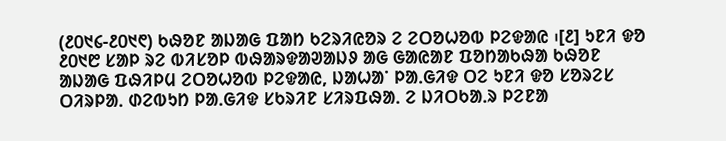(᱒᱐᱑᱔-᱒᱐᱑᱖) ᱠᱷᱚᱱ ᱟᱡᱟᱜ ᱯᱟᱴ ᱠᱮᱨᱤᱭᱚᱨ ᱮ ᱮᱛᱚᱦᱚᱵ ᱞᱮᱫᱟᱭ ᱾[᱒] ᱩᱱᱤ ᱫᱚ ᱒᱐᱑᱘ ᱥᱟᱞ ᱨᱮ ᱵᱤᱥᱚᱞ ᱵᱷᱟᱨᱫᱟᱣᱟᱡᱽ ᱟᱜ ᱜᱟᱭᱟᱱ ᱯᱚᱴᱟᱠᱷᱟ ᱠᱷᱚᱱ ᱟᱡᱟᱜ ᱯᱷᱤᱞᱢ ᱮᱛᱚᱦᱚᱵ ᱞᱮᱫᱟᱭ, ᱡᱟᱦᱟᱸ ᱞᱟᱹᱜᱤᱫ ᱛᱮ ᱩᱱᱤ ᱫᱚ ᱥᱚᱨᱮᱥ ᱛᱤᱨᱞᱟᱹ ᱰᱮᱵᱩᱴ ᱞᱟᱹᱜᱤᱫ ᱥᱠᱨᱤᱱ ᱥᱤᱨᱯᱷᱟᱹ ᱮ ᱡᱤᱛᱠᱟᱹᱨ ᱞᱮᱱᱟ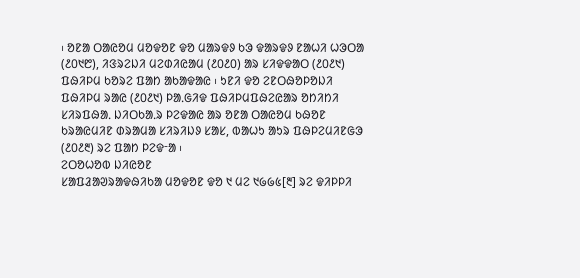᱾ ᱚᱱᱟ ᱛᱟᱭᱚᱢ ᱢᱚᱫᱚᱱ ᱫᱚ ᱢᱟᱨᱫᱽ ᱠᱳ ᱫᱟᱨᱫᱽ ᱱᱟᱦᱤ ᱦᱳᱛᱟ (᱒᱐᱑᱘), ᱤᱝᱨᱮᱡᱤ ᱢᱮᱰᱤᱭᱟᱢ (᱒᱐᱒᱐) ᱟᱨ ᱥᱤᱫᱫᱟᱛ (᱒᱐᱒᱑) ᱯᱷᱤᱞᱢ ᱠᱚᱨᱮ ᱯᱟᱴ ᱟᱠᱟᱫᱟᱭ ᱾ ᱩᱱᱤ ᱫᱚ ᱮᱱᱛᱷᱚᱞᱚᱡᱤ ᱯᱷᱤᱞᱢ ᱨᱟᱭ (᱒᱐᱒᱑) ᱞᱟᱹᱜᱤᱫ ᱯᱷᱤᱞᱢᱯᱷᱮᱭᱟᱨ ᱚᱴᱤᱴᱤ ᱥᱤᱨᱯᱷᱟᱹ ᱡᱤᱛᱠᱟᱹᱨ ᱞᱮᱫᱟᱭ ᱟᱨ ᱚᱱᱟ ᱛᱟᱭᱚᱢ ᱠᱷᱚᱱ ᱠᱨᱟᱭᱢᱤᱱ ᱰᱨᱟᱢᱟ ᱥᱤᱨᱤᱡᱽ ᱥᱟᱥ, ᱵᱟᱦᱩ ᱟᱩᱨ ᱯᱷᱞᱮᱢᱤᱱᱜᱳ (᱒᱐᱒᱓) ᱨᱮ ᱯᱟᱴ ᱞᱮᱫᱼᱟ ᱾
ᱮᱛᱚᱦᱚᱵ ᱡᱤᱭᱚᱱ
ᱥᱟᱯᱲᱟᱣᱨᱟᱫᱷᱤᱠᱟ ᱢᱚᱫᱚᱱ ᱫᱚ ᱑ ᱢᱮ ᱑᱙᱙᱕[᱓] ᱨᱮ ᱫᱤᱞᱞᱤ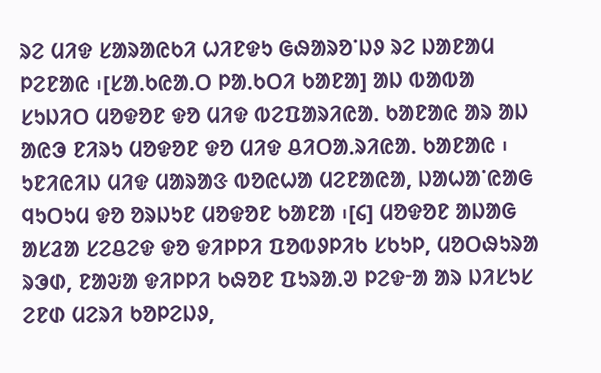ᱨᱮ ᱢᱤᱫ ᱥᱟᱨᱟᱭᱠᱤ ᱦᱤᱱᱫᱩ ᱜᱷᱟᱨᱚᱸᱡᱽ ᱨᱮ ᱡᱟᱱᱟᱢ ᱞᱮᱱᱟᱭ ᱾[ᱥᱟᱹᱠᱭᱟᱹᱛ ᱞᱟᱹᱠᱛᱤ ᱠᱟᱱᱟ] ᱟᱡ ᱵᱟᱵᱟ ᱥᱩᱡᱤᱛ ᱢᱚᱫᱚᱱ ᱫᱚ ᱢᱤᱫ ᱵᱮᱯᱟᱨᱤᱭᱟᱹ ᱠᱟᱱᱟᱭ ᱟᱨ ᱟᱡ ᱟᱭᱳ ᱱᱤᱨᱩ ᱢᱚᱫᱚᱱ ᱫᱚ ᱢᱤᱫ ᱪᱤᱛᱟᱹᱨᱤᱭᱟᱹ ᱠᱟᱱᱟᱭ ᱾ ᱩᱱᱤᱭᱤᱡ ᱢᱤᱫ ᱢᱟᱨᱟᱝ ᱵᱚᱭᱦᱟ ᱢᱮᱱᱟᱭᱟ, ᱡᱟᱦᱟᱸᱭᱟᱜ ᱧᱩᱛᱩᱢ ᱫᱚ ᱚᱨᱡᱩᱱ ᱢᱚᱫᱚᱱ ᱠᱟᱱᱟ ᱾[᱔] ᱢᱚᱫᱚᱱ ᱟᱡᱟᱜ ᱟᱥᱲᱟ ᱥᱮᱪᱮᱫ ᱫᱚ ᱫᱤᱞᱞᱤ ᱯᱚᱵᱽᱞᱤᱠ ᱥᱠᱩᱞ, ᱢᱚᱛᱷᱩᱨᱟ ᱨᱳᱰ, ᱱᱟᱶᱟ ᱫᱤᱞᱞᱤ ᱠᱷᱚᱱ ᱯᱩᱨᱟᱹᱣ ᱞᱮᱫᱼᱟ ᱟᱨ ᱡᱤᱥᱩᱥ ᱮᱱᱰ ᱢᱮᱨᱤ ᱠᱚᱞᱮᱡᱽ,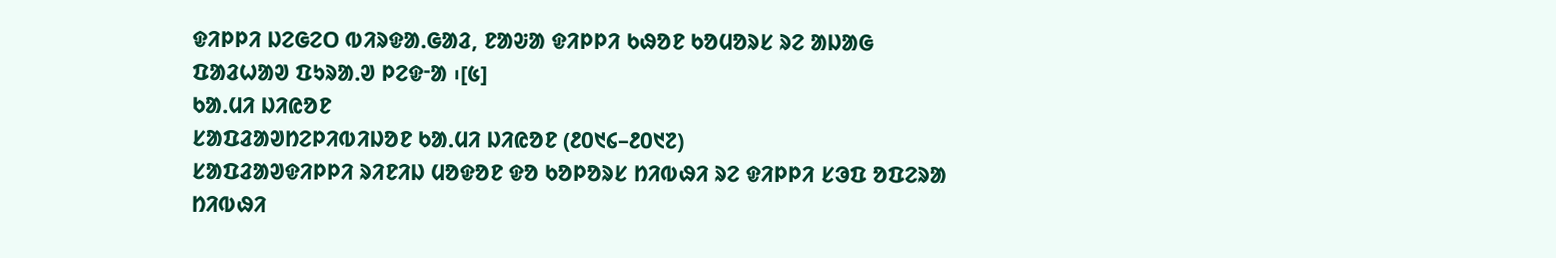ᱫᱤᱞᱞᱤ ᱡᱮᱜᱮᱛ ᱵᱤᱨᱫᱟᱹᱜᱟᱲ, ᱱᱟᱶᱟ ᱫᱤᱞᱞᱤ ᱠᱷᱚᱱ ᱠᱚᱢᱚᱨᱥ ᱨᱮ ᱟᱡᱟᱜ ᱯᱟᱲᱦᱟᱣ ᱯᱩᱨᱟᱹᱣ ᱞᱮᱫᱼᱟ ᱾[᱕]
ᱠᱟᱹᱢᱤ ᱡᱤᱭᱚᱱ
ᱥᱟᱯᱲᱟᱣᱴᱮᱞᱤᱵᱤᱡᱚᱱ ᱠᱟᱹᱢᱤ ᱡᱤᱭᱚᱱ (᱒᱐᱑᱔–᱒᱐᱑᱗)
ᱥᱟᱯᱲᱟᱣᱫᱤᱞᱞᱤ ᱨᱤᱱᱤᱡ ᱢᱚᱫᱚᱱ ᱫᱚ ᱠᱚᱞᱚᱨᱥ ᱴᱤᱵᱷᱤ ᱨᱮ ᱫᱤᱞᱞᱤ ᱥᱳᱯ ᱚᱯᱮᱨᱟ ᱴᱤᱵᱷᱤ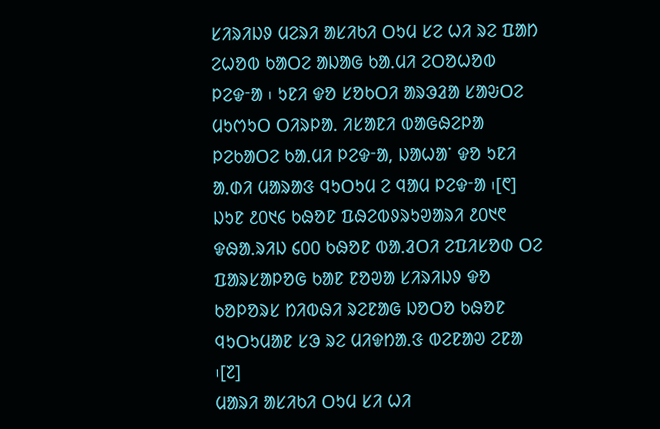ᱥᱤᱨᱤᱡᱽ ᱢᱮᱨᱤ ᱟᱥᱤᱠᱤ ᱛᱩᱢ ᱥᱮ ᱦᱤ ᱨᱮ ᱯᱟᱴ ᱮᱦᱚᱵ ᱠᱟᱛᱮ ᱟᱡᱟᱜ ᱠᱟᱹᱢᱤ ᱮᱛᱚᱦᱚᱵ ᱞᱮᱫᱼᱟ ᱾ ᱩᱱᱤ ᱫᱚ ᱥᱚᱠᱛᱤ ᱟᱨᱳᱲᱟ ᱥᱟᱶᱛᱮ ᱢᱩᱬᱩᱛ ᱛᱤᱨᱞᱟᱹ ᱤᱥᱟᱱᱤ ᱵᱟᱜᱷᱮᱞᱟ ᱞᱮᱠᱟᱛᱮ ᱠᱟᱹᱢᱤ ᱞᱮᱫᱼᱟ, ᱡᱟᱦᱟᱸ ᱫᱚ ᱩᱱᱤ ᱟᱹᱰᱤ ᱢᱟᱨᱟᱝ ᱧᱩᱛᱩᱢ ᱮ ᱧᱟᱢ ᱞᱮᱫᱼᱟ ᱾[᱖] ᱡᱩᱱ ᱒᱐᱑᱔ ᱠᱷᱚᱱ ᱯᱷᱮᱵᱽᱨᱩᱣᱟᱨᱤ ᱒᱐᱑᱖ ᱫᱷᱟᱹᱨᱤᱡ ᱔᱐᱐ ᱠᱷᱚᱱ ᱵᱟᱹᱲᱛᱤ ᱮᱯᱤᱥᱚᱰ ᱛᱮ ᱯᱟᱨᱥᱟᱞᱚᱜ ᱠᱟᱱ ᱱᱚᱣᱟ ᱥᱤᱨᱤᱡᱽ ᱫᱚ ᱠᱚᱞᱚᱨᱥ ᱴᱤᱵᱷᱤ ᱨᱮᱱᱟᱜ ᱡᱚᱛᱚ ᱠᱷᱚᱱ ᱧᱩᱛᱩᱢᱟᱱ ᱥᱳ ᱨᱮ ᱢᱤᱫᱴᱟᱹᱝ ᱵᱮᱱᱟᱣ ᱮᱱᱟ ᱾[᱗]
ᱢᱟᱨᱤ ᱟᱥᱤᱠᱤ ᱛᱩᱢ ᱥᱤ ᱦᱤ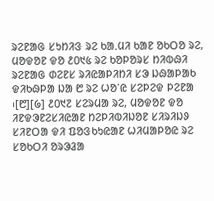ᱨᱮᱱᱟᱜ ᱥᱩᱴᱤᱝ ᱨᱮ ᱠᱟᱹᱢᱤ ᱠᱟᱱ ᱚᱠᱛᱚ ᱨᱮ, ᱢᱚᱫᱚᱱ ᱫᱚ ᱒᱐᱑᱕ ᱨᱮ ᱠᱚᱞᱚᱨᱥ ᱴᱤᱵᱷᱤ ᱨᱮᱱᱟᱜ ᱰᱮᱱᱥ ᱨᱤᱭᱟᱞᱤᱴᱤ ᱥᱳ ᱡᱷᱟᱞᱟᱠ ᱫᱤᱠᱷᱞᱟ ᱡᱟ ᱘ ᱨᱮ ᱦᱚᱸᱭ ᱥᱮᱞᱮᱫ ᱞᱮᱱᱟ ᱾[᱘][᱙] ᱒᱐᱑᱗ ᱥᱮᱨᱢᱟ ᱨᱮ, ᱢᱚᱫᱚᱱ ᱫᱚ ᱤᱱᱫᱳᱱᱮᱥᱤᱭᱟᱱ ᱴᱮᱞᱤᱵᱤᱡᱚᱱ ᱥᱤᱨᱤᱡᱽ ᱥᱤᱱᱛᱟ ᱫᱤ ᱯᱚᱝᱠᱩᱭᱟᱱ ᱦᱤᱢᱟᱞᱚᱭ ᱨᱮ ᱥᱚᱠᱛᱤ ᱚᱨᱳᱲᱟ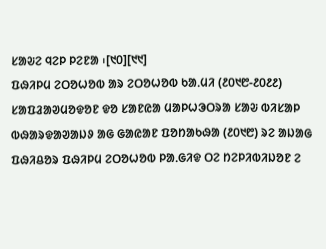ᱥᱟᱶᱮ ᱧᱮᱞ ᱞᱮᱱᱟ ᱾[᱑᱐][᱑᱑]
ᱯᱷᱤᱞᱢ ᱮᱛᱚᱦᱚᱵ ᱟᱨ ᱮᱛᱚᱦᱚᱵ ᱠᱟᱹᱢᱤ (᱒᱐᱑᱘-᱒᱐᱒᱒)
ᱥᱟᱯᱲᱟᱣᱢᱚᱫᱚᱱ ᱫᱚ ᱥᱟᱱᱭᱟ ᱢᱟᱞᱦᱳᱛᱨᱟ ᱥᱟᱶ ᱵᱤᱥᱟᱞ ᱵᱷᱟᱨᱫᱟᱣᱟᱡᱽ ᱟᱜ ᱜᱟᱭᱟᱱ ᱯᱚᱴᱟᱠᱷᱟ (᱒᱐᱑᱘) ᱨᱮ ᱟᱡᱟᱜ ᱯᱷᱤᱪᱚᱨ ᱯᱷᱤᱞᱢ ᱮᱛᱚᱦᱚᱵ ᱞᱟᱹᱜᱤᱫ ᱛᱮ ᱴᱮᱞᱤᱵᱤᱡᱚᱱ ᱮ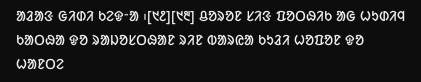ᱟᱲᱟᱝ ᱜᱤᱰᱤ ᱠᱮᱫᱼᱟ ᱾[᱑᱒][᱑᱓] ᱪᱚᱨᱚᱱ ᱥᱤᱝ ᱯᱚᱛᱷᱤᱠ ᱟᱜ ᱦᱩᱰᱤᱧ ᱠᱟᱛᱷᱟ ᱫᱚ ᱨᱟᱡᱚᱥᱛᱷᱟᱱ ᱨᱤᱱ ᱵᱟᱨᱭᱟ ᱠᱩᱲᱤ ᱦᱚᱯᱚᱱ ᱫᱚ ᱦᱟᱱᱛᱮ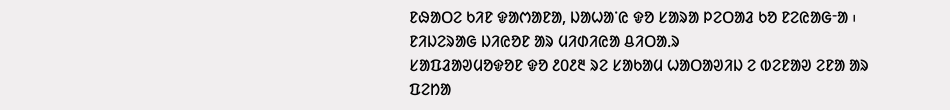ᱱᱷᱟᱛᱮ ᱠᱤᱱ ᱫᱟᱬᱟᱱᱟ, ᱡᱟᱦᱟᱸᱭ ᱫᱚ ᱥᱟᱨᱟ ᱞᱮᱛᱟᱲ ᱠᱚ ᱱᱮᱭᱟᱜᱼᱟ ᱾
ᱱᱤᱡᱮᱨᱟᱜ ᱡᱤᱭᱚᱱ ᱟᱨ ᱢᱤᱰᱤᱭᱟ ᱪᱤᱛᱟᱹᱨ
ᱥᱟᱯᱲᱟᱣᱢᱚᱫᱚᱱ ᱫᱚ ᱒᱐᱒᱓ ᱨᱮ ᱥᱟᱠᱟᱢ ᱦᱟᱛᱟᱣᱤᱡ ᱮ ᱵᱮᱱᱟᱣ ᱮᱱᱟ ᱟᱨ ᱯᱮᱴᱟ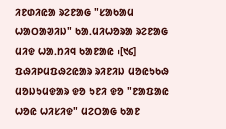ᱤᱱᱰᱤᱭᱟ ᱨᱮᱱᱟᱜ "ᱥᱟᱠᱟᱢ ᱦᱟᱛᱟᱣᱤᱡ" ᱠᱟᱹᱢᱤᱦᱚᱨᱟ ᱨᱮᱱᱟᱜ ᱢᱤᱫ ᱦᱟᱹᱴᱤᱧ ᱠᱟᱱᱟᱭ ᱾[᱑᱔]
ᱯᱷᱤᱞᱢᱯᱷᱮᱭᱟᱨ ᱨᱤᱱᱤᱡ ᱢᱚᱭᱩᱠᱷ ᱢᱚᱡᱩᱢᱫᱟᱨ ᱫᱚ ᱩᱱᱤ ᱫᱚ "ᱱᱟᱯᱟᱭ ᱦᱚᱭ ᱦᱤᱥᱤᱫ" ᱢᱮᱛᱟᱜ ᱠᱟᱱ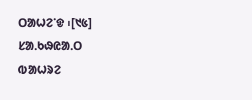ᱛᱟᱦᱮᱸᱫ ᱾[᱑᱕]
ᱥᱟᱹᱠᱷᱭᱟᱹᱛ
ᱵᱟᱦᱨᱮ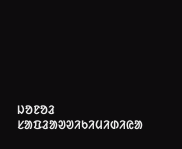ᱡᱚᱱᱚᱲ
ᱥᱟᱯᱲᱟᱣᱣᱤᱠᱤᱢᱤᱰᱤᱭᱟ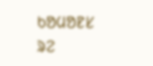ᱠᱚᱢᱚᱱᱥ ᱨᱮ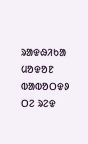ᱨᱟᱫᱷᱤᱠᱟ ᱢᱚᱫᱚᱱ ᱵᱟᱵᱚᱛᱫᱽ ᱛᱮ ᱨᱮᱫ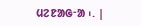ᱢᱮᱱᱟᱜᱼᱟ ᱾. |